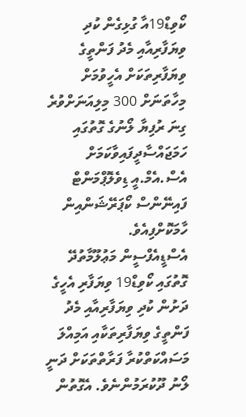ކޯވިޑް19އާ ގުޅިގެން ކުދި ވިޔަފާރިއާއި މެދު ފަންތީގެ ވިޔަފާރިތަކަށް އެހީވުމަށް މިހާތަނަށް 300 މިލިއަނަށްވުރެ ގިނަ ރުފިޔާ ލޯނުގެ ގޮތުގައި ހަމަޖައްސާދީފައިވާކަމަށް އެސް.އެމް.އީ ޑިވެލޮޕްމަންޓް ފައިނޭންސް ކޯޕަރޭޝަންއިން ހާމަކޮށްފިއެވެ.
އެސްޑީއެފްސީން މަޢުލޫމާތުދޭ ގޮތުގައި ކޯވިޑް19 ވިޔަފާރި އެހީގެ ދަށުން ކުދި ވިޔަފާރިއާއި މެދު ފަންތީގެ ވިޔަފާރިތަކާއި އަމިއްލަ މަސައްކަތްކުރާ ފަރާތްތަކަށް ދަނީ ލޯނު ދޫކުރަމުންނެވެ. އެގޮތުން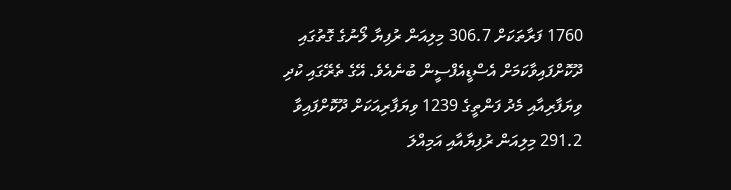1760 ފަރާތަކަށް 306.7 މިލިއަން ރުފިޔާ ލޯނުގެ ގޮތުގައި ދޫކޮށްފައިވާކަމަށް އެސްޑީއެފްސީން ބުނެއެވެ. އޭގެ ތެރޭގައި ކުދި ވިޔަފާރިއާއި މެދު ފަންތީގެ 1239 ވިޔަފާރިއަކަށް ދޫކޮށްފައިވާ 291.2 މިލިއަން ރުފިޔާއާއި އަމިއްލަ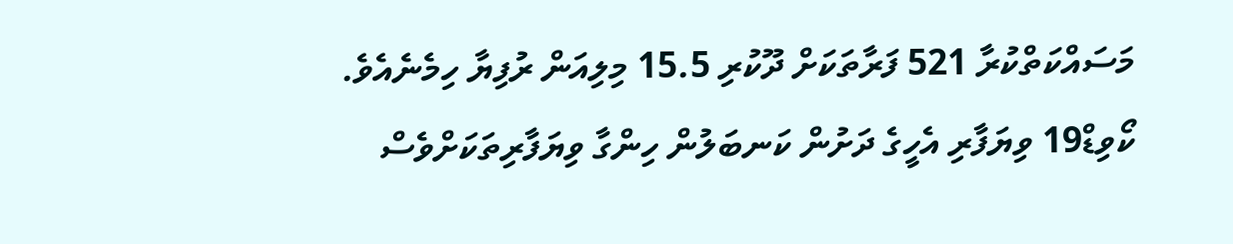މަސައްކަތްކުރާ 521 ފަރާތަކަށް ދޫކުރި 15.5 މިލިއަން ރުފިޔާ ހިމެނެއެވެ.
ކޯވިޑް19 ވިޔަފާރި އެހީގެ ދަށުން ކަނބަލުން ހިންގާ ވިޔަފާރިތަކަށްވެސް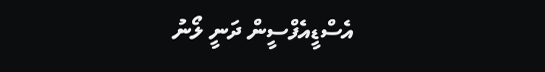އެސްޑީއެފްސީން ދަނީ ލޯނު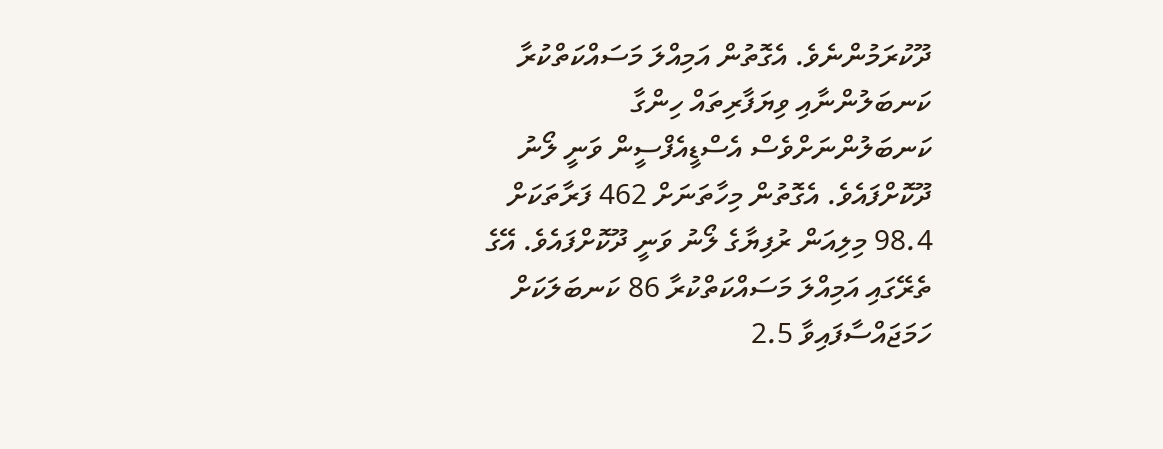ދޫކުރަމުންނެވެ. އެގޮތުން އަމިއްލަ މަސައްކަތްކުރާ ކަނބަލުންނާއި ވިޔަފާރިތައް ހިންގާ ކަނބަލުންނަށްވެސް އެސްޑީއެފްސީން ވަނީ ލޯނު ދޫކޮށްފައެވެ. އެގޮތުން މިހާތަނަށް 462 ފަރާތަކަށް 98.4 މިލިއަން ރުފިޔާގެ ލޯނު ވަނީ ދޫކޮށްފައެވެ. އޭގެ ތެރޭގައި އަމިއްލަ މަސައްކަތްކުރާ 86 ކަނބަލަކަށް ހަމަޖައްސާފައިވާ 2.5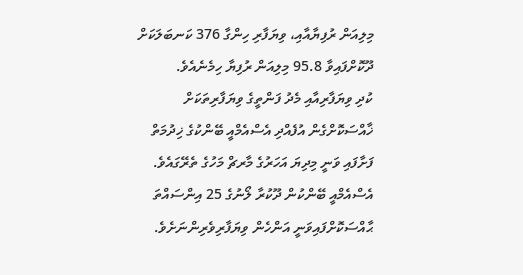މިލިއަން ރުފިޔާއާއި، ވިޔަފާރި ހިންގާ 376 ކަނބަލަކަށް ދޫކޮށްފައިވާ 95.8 މިލިއަން ރުފިޔާ ހިމެނެއެވެ.
ކުދި ވިޔަފާރިއާއި މެދު ފަންތީގެ ވިޔަފާރިތަކަށް ޚާއްސަކޮށްގެން އުފެއްދި އެސްއެމްއީ ބޭންކުގެ ޚިދުމަތް ފަށާފައި ވަނީ މިދިޔަ އަހަރުގެ މާރޗް މަހުގެ ތެރޭގައެވެ. އެސްއެމްއީ ބޭންކުން ދޫކުރާ ލޯނުގެ 25 އިންސައްތަ ޙާއްސަކޮށްފައިވަނީ އަންހެން ވިޔަފާރިވެރިންނަށެވެ.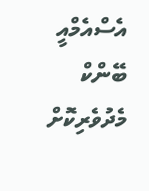އެސްއެމްއީ ބޭންކް މެދުވެރިކޮށް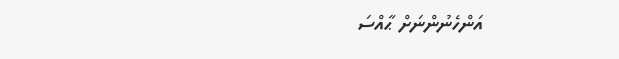އަންހެނުންނަށް ޙާއްސަ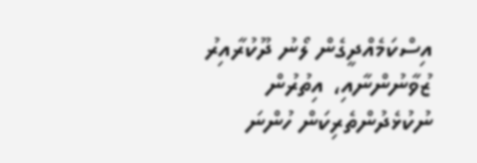އިސްކަމެއްދީގެން ލޯނު ދޫކުރާއިރު ޒުވާނުންނާއި، އިތުރުން ނުކުޅެދުންތެރިކަން ހުންނަ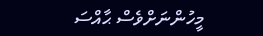މީހުންނަށްވެސް ޙާއްސަ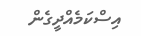އިސްކަމެއްދީގެން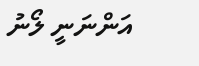އަންނަނީ ލޯނު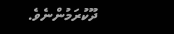ދޫކުރަމުންނެވެ.